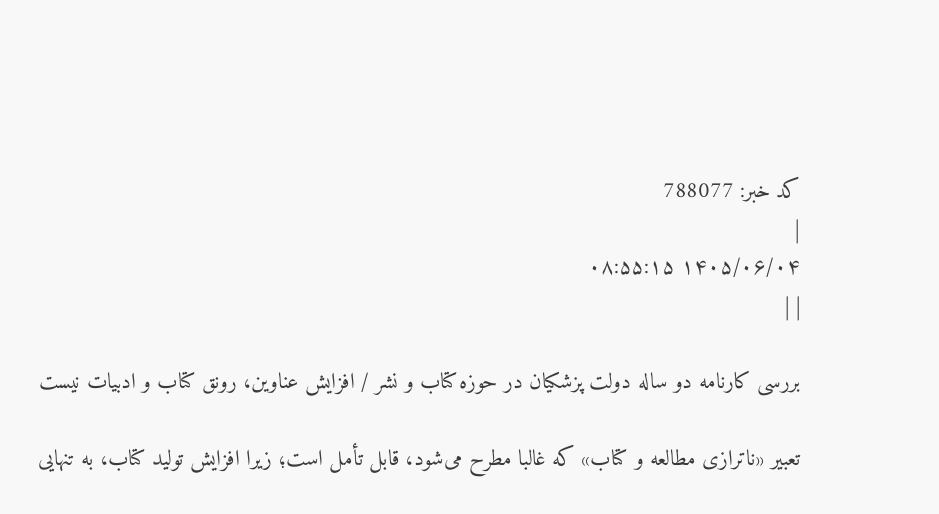کد خبر: 788077
|
۱۴۰۵/۰۶/۰۴ ۰۸:۵۵:۱۵
| |

بررسی کارنامه دو ساله دولت پزشکیان در حوزه کتاب و نشر / افزایش عناوین، رونق کتاب و ادبیات نیست

تعبیر «ناترازی مطالعه و کتاب» که غالبا مطرح می‌شود، قابل تأمل است؛ زیرا افزایش تولید کتاب، به ‌تنهایی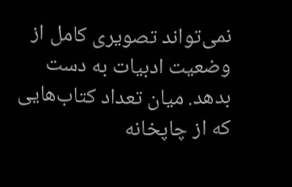نمی‌تواند تصویری کامل از وضعیت ادبیات به دست بدهد. میان تعداد کتاب‌هایی که از چاپخانه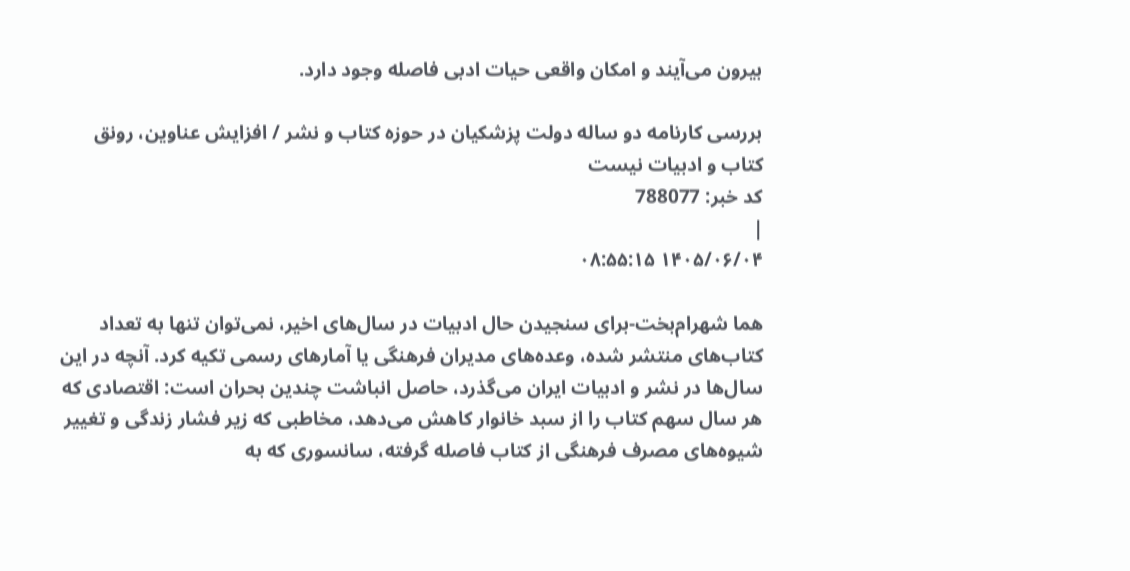بیرون می‌آیند و امکان واقعی حیات ادبی فاصله وجود دارد.

بررسی کارنامه دو ساله دولت پزشکیان در حوزه کتاب و نشر / افزایش عناوین، رونق کتاب و ادبیات نیست
کد خبر: 788077
|
۱۴۰۵/۰۶/۰۴ ۰۸:۵۵:۱۵

هما شهرام‌بخت-برای سنجیدن حال ادبیات در سال‌های اخیر، نمی‌توان تنها به تعداد کتاب‌های منتشر شده، وعده‌های مدیران فرهنگی یا آمارهای رسمی تکیه کرد. آنچه در این سال‌ها در نشر و ادبیات ایران می‌گذرد، حاصل انباشت چندین بحران است: اقتصادی که هر سال سهم کتاب را از سبد خانوار کاهش می‌دهد، مخاطبی که زیر فشار زندگی و تغییر شیوه‌های مصرف فرهنگی از کتاب فاصله گرفته، سانسوری که به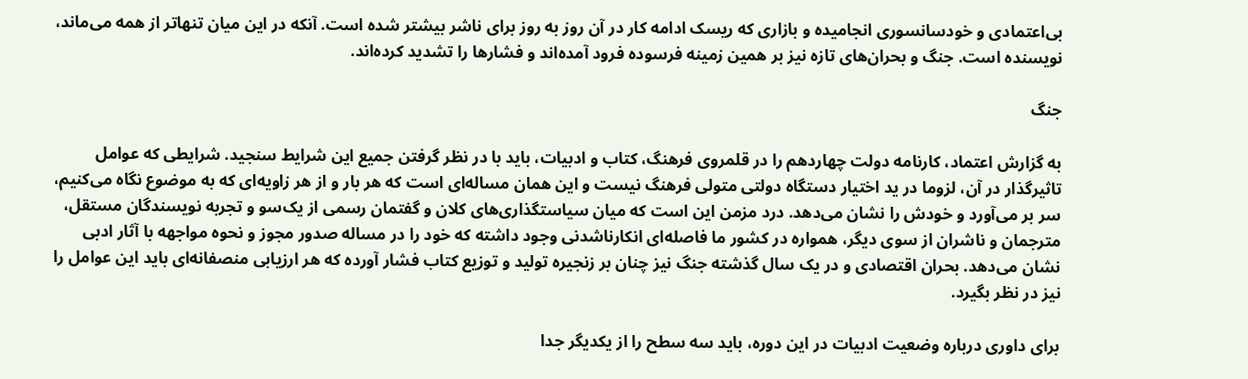بی‌اعتمادی و خودسانسوری انجامیده و بازاری که ریسک ادامه کار در آن روز به ‌روز برای ناشر بیشتر شده است. آنکه در این میان تنهاتر از همه می‌ماند، نویسنده است. جنگ و بحران‌های تازه نیز بر همین زمینه فرسوده فرود آمده‌اند و فشارها را تشدید کرده‌اند.

جنگ

به گزارش اعتماد، کارنامه دولت چهاردهم را در قلمروی فرهنگ، کتاب و ادبیات، باید با در نظر گرفتن جمیع این شرایط سنجید. شرایطی که عوامل تاثیرگذار در آن، لزوما در ید اختیار دستگاه دولتی متولی فرهنگ نیست و این همان مساله‌ای است که هر بار و از هر زاویه‌ای که به موضوع نگاه می‌کنیم، سر بر می‌آورد و خودش را نشان‌ می‌دهد. درد مزمن این است که میان سیاستگذاری‌های کلان و گفتمان رسمی از یک‌سو و تجربه نویسندگان مستقل، مترجمان و ناشران از سوی دیگر، همواره در کشور ما فاصله‌ای انکارناشدنی وجود داشته که خود را در مساله صدور مجوز و نحوه مواجهه با آثار ادبی نشان می‌دهد. بحران اقتصادی و در یک سال گذشته جنگ نیز چنان بر زنجیره تولید و توزیع کتاب فشار آورده که هر ارزیابی منصفانه‌ای باید این عوامل را نیز در نظر بگیرد.

برای داوری درباره وضعیت ادبیات در این دوره، باید سه سطح را از یکدیگر جدا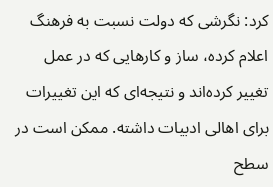کرد: نگرشی که دولت نسبت به فرهنگ اعلام کرده، ساز و کارهایی که در عمل تغییر کرده‌اند و نتیجه‌ای که این تغییرات برای اهالی ادبیات داشته. ممکن است در سطح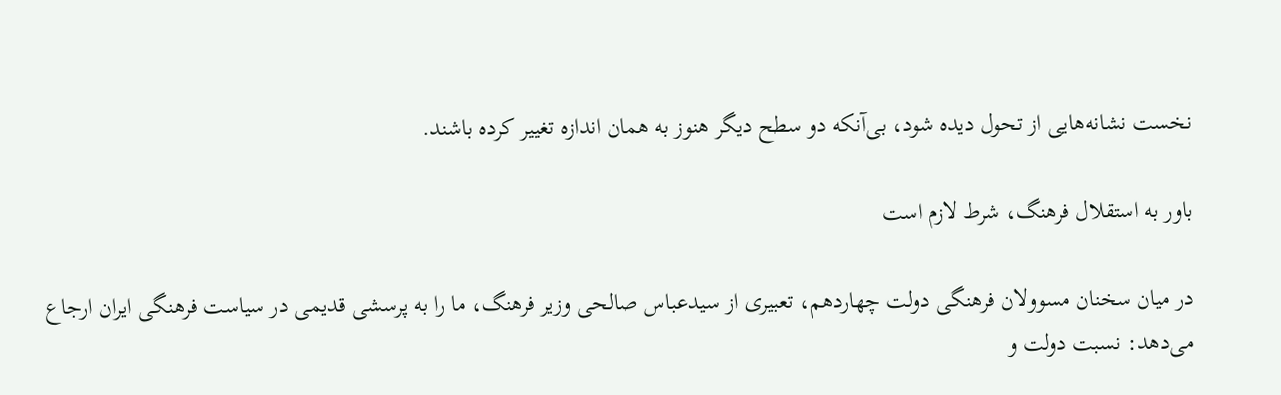نخست نشانه‌هایی از تحول دیده شود، بی‌آنکه دو سطح دیگر هنوز به همان اندازه تغییر کرده باشند.

باور به استقلال فرهنگ، شرط لازم است

در میان سخنان مسوولان فرهنگی دولت چهاردهم، تعبیری از سیدعباس صالحی وزیر فرهنگ، ما را به پرسشی قدیمی در سیاست فرهنگی ایران ارجاع می‌دهد: نسبت دولت و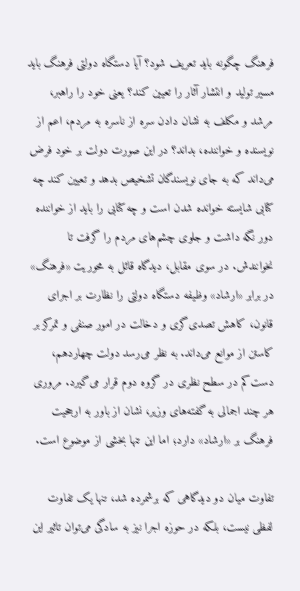فرهنگ چگونه باید تعریف شود؟ آیا دستگاه دولتی فرهنگ باید مسیر تولید و انتشار آثار را تعیین کند؟ یعنی خود را راهبر، مرشد و مکلف به نشان دادن سره از ناسره به مردم، اعم از نویسنده و خواننده، بداند؟ در این صورت دولت بر خود فرض می‌داند که به جای نویسندگان تشخیص بدهد و تعیین کند چه کتابی شایسته خوانده شدن است و چه کتابی را باید از خواننده دور نگه داشت و جلوی چشم‌های مردم را گرفت تا نخوانندش. در سوی مقابل، دیدگاه قائل به محوریت «فرهنگ» در برابر «ارشاد» وظیفه دستگاه دولتی را نظارت بر اجرای قانون، کاهش تصدی‌گری و دخالت در امور صنفی و تمرکز بر کاستن از موانع می‌داند. به نظر می‌رسد دولت چهاردهم، دست‌کم در سطح نظری در گروه دوم قرار می‌گیرد. مروری هر چند اجمالی به گفته‌های وزیر، نشان از باور به ارجحیت فرهنگ بر «ارشاد» دارد؛ اما این تنها بخشی از موضوع است.

تفاوت میان دو دیدگاهی که برشمرده شد، تنها یک تفاوت لفظی نیست، بلکه در حوزه اجرا نیز به سادگی می‌توان تاثیر این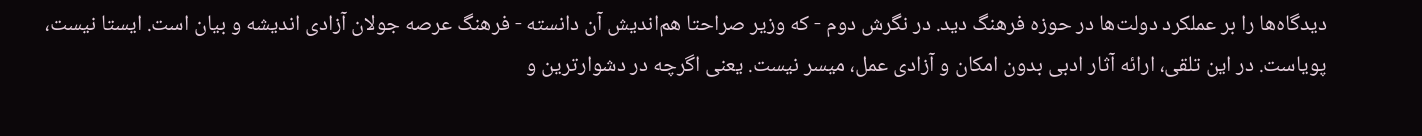دیدگاه‌ها را بر عملکرد دولت‌ها در حوزه فرهنگ دید. در نگرش دوم - که وزیر صراحتا هم‌اندیش آن دانسته - فرهنگ عرصه جولان آزادی اندیشه و بیان است. ایستا نیست، پویاست. در این تلقی، ارائه آثار ادبی بدون امکان و آزادی عمل، میسر نیست. یعنی اگرچه در دشوارترین و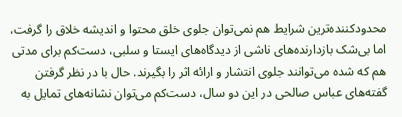محدودکننده‌ترین شرایط هم نمی‌توان جلوی خلق محتوا و اندیشه خلاق را گرفت، اما بی‌‌شک بازدارنده‌های ناشی از دیدگاه‌های ایستا و سلبی، دست‌کم برای مدتی هم که شده می‌توانند جلوی انتشار و ارائه اثر را بگیرند. حال با در نظر گرفتن گفته‌های عباس صالحی در این دو سال، دست‌کم می‌توان نشانه‌های تمایل به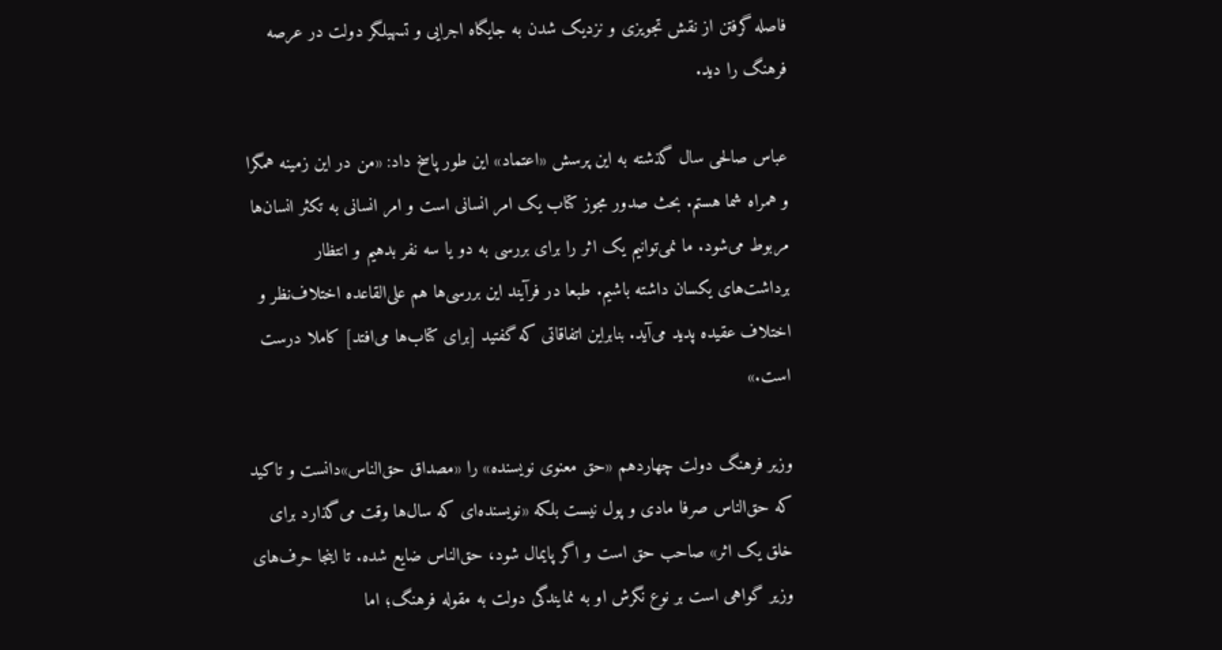فاصله گرفتن از نقش تجویزی و نزدیک شدن به جایگاه اجرایی و تسهیلگر دولت در عرصه فرهنگ را دید.

عباس صالحی سال گذشته به این پرسش «اعتماد» این ‌طور پاسخ داد: «من در این زمینه همگرا و همراه شما هستم. بحث صدور مجوز کتاب یک امر انسانی است و امر انسانی به تکثر انسان‌ها مربوط می‌شود. ما نمی‌توانیم یک اثر را برای بررسی به دو یا سه نفر بدهیم و انتظار برداشت‌های یکسان داشته باشیم. طبعا در فرآیند این بررسی‌ها هم علی‌القاعده اختلاف‌نظر و اختلاف عقیده پدید می‌آید. بنابراین اتفاقاتی که گفتید [برای کتاب‌ها می‌افتد] کاملا درست است.»

وزیر فرهنگ دولت چهاردهم «حق معنوی نویسنده» را «مصداق حق‌الناس»دانست و تاکید که حق‌الناس صرفا مادی و پول نیست بلکه «نویسنده‌ای که سال‌ها وقت می‌گذارد برای خلق یک اثر» صاحب حق است و اگر پایمال شود، حق‌الناس ضایع شده. تا اینجا حرف‌های وزیر گواهی است بر نوع نگرش او به نمایندگی دولت به مقوله فرهنگ؛ اما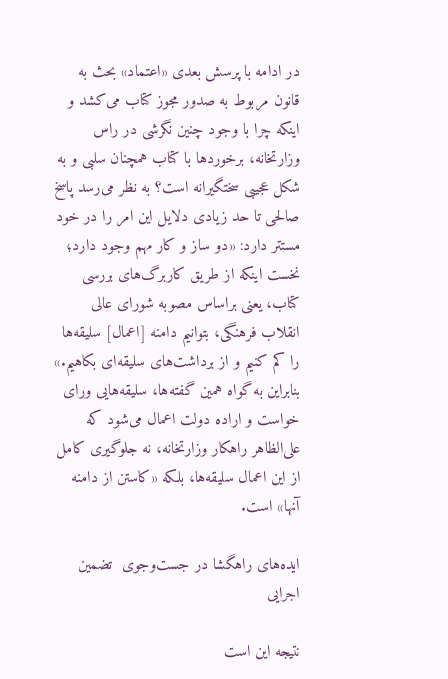در ادامه با پرسش بعدی «اعتماد» بحث به قانون مربوط به صدور مجوز کتاب می‌کشد و اینکه چرا با وجود چنین نگرشی در راس وزارتخانه، برخوردها با کتاب همچنان سلبی و به شکل عجیبی سختگیرانه است؟ به نظر می‌رسد پاسخ صالحی تا حد زیادی دلایل این امر را در خود مستتر دارد: «دو ساز و کار مهم وجود دارد؛ نخست اینکه از طریق کاربرگ‌های بررسی کتاب، یعنی براساس مصوبه شورای عالی انقلاب فرهنگی، بتوانیم دامنه [اعمال] سلیقه‌ها را کم کنیم و از برداشت‌های سلیقه‌ای بکاهیم.» بنابراین به گواه همین گفته‌ها، سلیقه‌هایی ورای خواست و اراده دولت اعمال می‌شود که علی‌الظاهر راهکار وزارتخانه، نه جلوگیری کامل از این اعمال سلیقه‌ها، بلکه «کاستن از دامنه آنها» است.

ایده‌های راهگشا در جست‌وجوی  تضمین اجرایی

نتیجه این است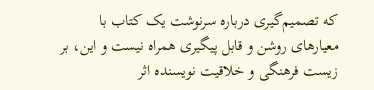که تصمیم‌گیری درباره سرنوشت یک کتاب با معیارهای روشن و قابل ‌پیگیری همراه نیست و این، بر زیست فرهنگی و خلاقیت نویسنده اثر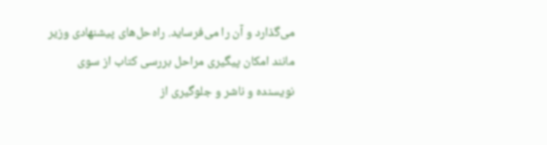می‌گذارد و آن را می‌فرساید. راه‌حل‌های پیشنهادی وزیر مانند امکان پیگیری مراحل بررسی کتاب از سوی نویسنده و ناشر و جلوگیری از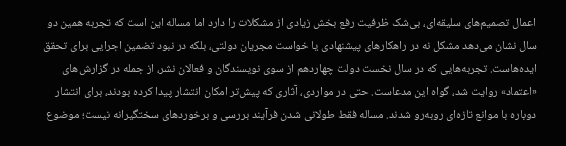اعمال تصمیم‌های سلیقه‌ای، بی‌شک ظرفیت رفع بخش زیادی از مشکلات را دارد اما مساله این است که تجربه همین دو سال نشان می‌دهد مشکل نه در راهکارهای پیشنهادی یا خواست مجریان دولتی، بلکه در نبود تضمین اجرایی برای تحقق ایده‌هاست. تجربه‌هایی که در سال نخست دولت چهاردهم از سوی نویسندگان و فعالان نشر، از جمله در گزارش‌های «اعتماد» روایت شد، گواه این مدعاست. حتی در مواردی، آثاری که پیش‌تر امکان انتشار پیدا کرده بودند، برای انتشار دوباره با موانع تازه‌ای روبه‌رو شدند. مساله فقط طولانی شدن فرآیند بررسی و برخوردهای سختگیرانه نیست؛ موضوع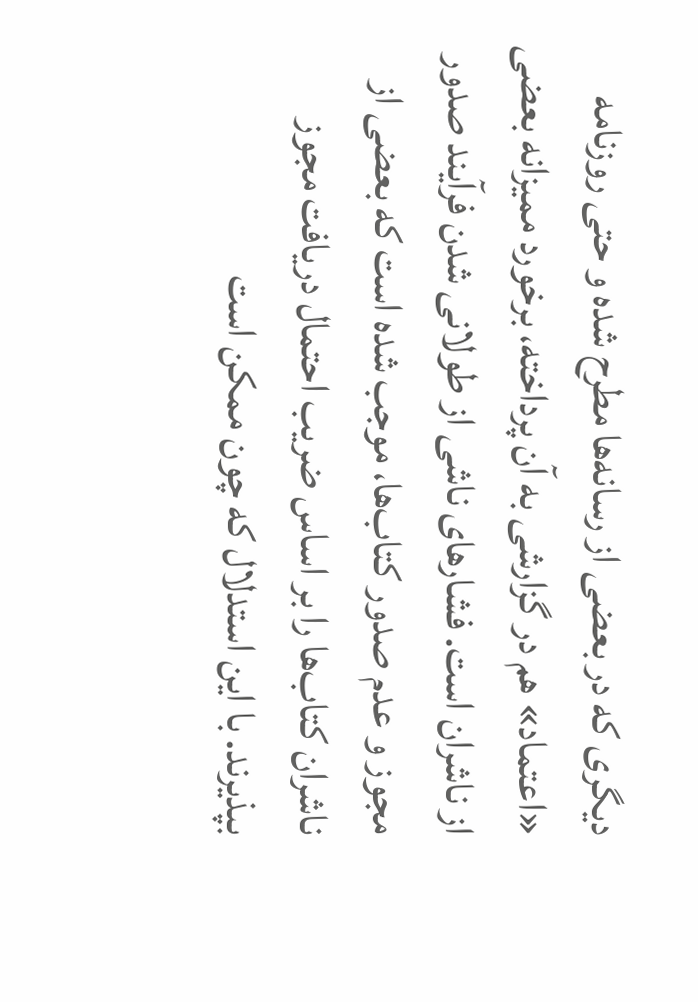دیگری که در بعضی از رسانه‌ها مطرح شده و حتی روزنامه «اعتماد» هم در گزارشی به آن پرداخته، برخورد ممیزانه بعضی از ناشران است. فشارهای ناشی از طولانی شدن فرآیند صدور مجوز و عدم صدور کتاب‌ها، موجب شده است که بعضی از ناشران کتاب‌ها را بر اساس ضریب احتمال دریافت مجوز بپذیرند. با این استدلال که چون ممکن است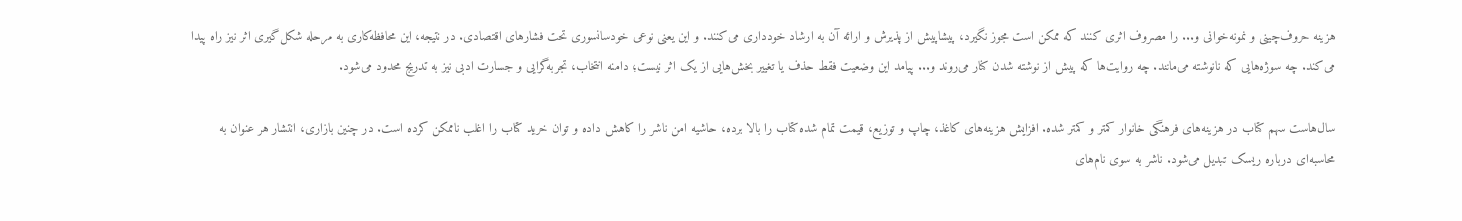هزینه حروف‌چینی و نمونه‌خوانی و... را مصروف اثری کنند که ممکن است مجوز نگیرد، پیشاپیش از پذیرش و ارائه آن به ارشاد خودداری می‌کنند. و این یعنی نوعی خودسانسوری تحت فشارهای اقتصادی. در نتیجه، این محافظه‌کاری به مرحله شکل‌گیری اثر نیز راه پیدا می‌کند. چه سوژه‌هایی که نانوشته می‌مانند. چه روایت‌ها که پیش از نوشته شدن کنار می‌روند و... پیامد این وضعیت فقط حذف یا تغییر بخش‌هایی از یک اثر نیست؛ دامنه انتخاب، تجربه‌گرایی و جسارت ادبی نیز به‌ تدریج محدود می‌شود.

سال‌هاست سهم کتاب در هزینه‌های فرهنگی خانوار کمتر و کمتر شده. افزایش هزینه‌های کاغذ، چاپ و توزیع، قیمت تمام‌ شده کتاب را بالا برده، حاشیه امن ناشر را کاهش داده و توان خرید کتاب را اغلب ناممکن کرده است. در چنین بازاری، انتشار هر عنوان به محاسبه‌ای درباره ریسک تبدیل می‌شود. ناشر به سوی نام‌های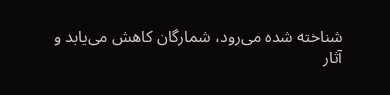شناخته ‌شده می‌رود، شمارگان کاهش می‌یابد و آثار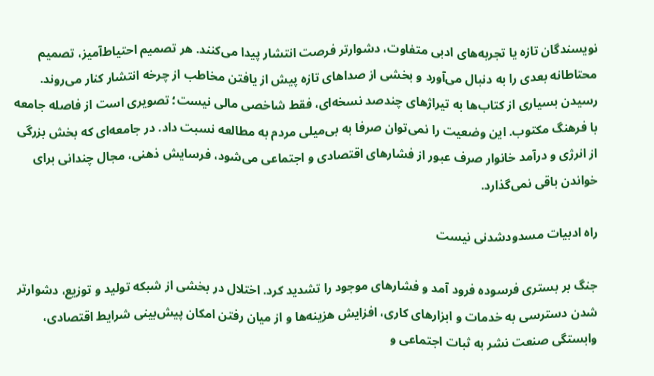نویسندگان تازه یا تجربه‌های ادبی متفاوت، دشوارتر فرصت انتشار پیدا می‌کنند. هر تصمیم احتیاط‌آمیز، تصمیم محتاطانه بعدی را به دنبال می‌آورد و بخشی از صداهای تازه پیش از یافتن مخاطب از چرخه انتشار کنار می‌روند. رسیدن بسیاری از کتاب‌ها به تیراژهای چندصد نسخه‌ای، فقط شاخصی مالی نیست؛ تصویری است از فاصله جامعه با فرهنگ مکتوب. این وضعیت را نمی‌توان صرفا به بی‌میلی مردم به مطالعه نسبت داد. در جامعه‌ای که بخش بزرگی از انرژی و درآمد خانوار صرف عبور از فشارهای اقتصادی و اجتماعی می‌شود، فرسایش ذهنی، مجال چندانی برای خواندن باقی نمی‌گذارد.

راه ادبیات مسدودشدنی نیست

جنگ بر بستری فرسوده فرود آمد و فشارهای موجود را تشدید کرد. اختلال در بخشی از شبکه تولید و توزیع، دشوارتر شدن دسترسی به خدمات و ابزارهای کاری، افزایش هزینه‌ها و از میان رفتن امکان پیش‌بینی شرایط اقتصادی، وابستگی صنعت نشر به ثبات اجتماعی و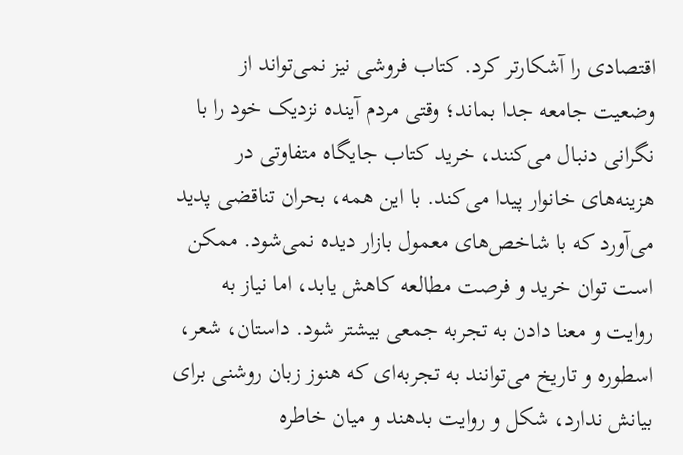اقتصادی را آشکارتر کرد. کتاب فروشی نیز نمی‌تواند از وضعیت جامعه جدا بماند؛ وقتی مردم آینده نزدیک خود را با نگرانی دنبال می‌کنند، خرید کتاب جایگاه متفاوتی در هزینه‌های خانوار پیدا می‌کند. با این ‌همه، بحران تناقضی پدید می‌آورد که با شاخص‌های معمول بازار دیده نمی‌شود. ممکن است توان خرید و فرصت مطالعه کاهش یابد، اما نیاز به روایت و معنا دادن به تجربه جمعی بیشتر شود. داستان، شعر، اسطوره و تاریخ می‌توانند به تجربه‌ای که هنوز زبان روشنی برای بیانش ندارد، شکل و روایت بدهند و میان خاطره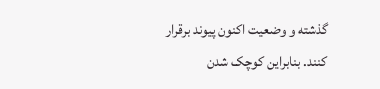گذشته و وضعیت اکنون پیوند برقرار کنند. بنابراین کوچک شدن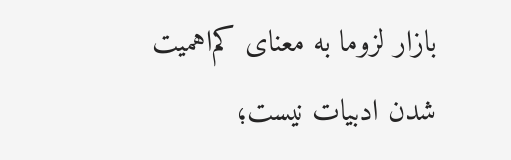بازار لزوما به معنای کم‌اهمیت شدن ادبیات نیست؛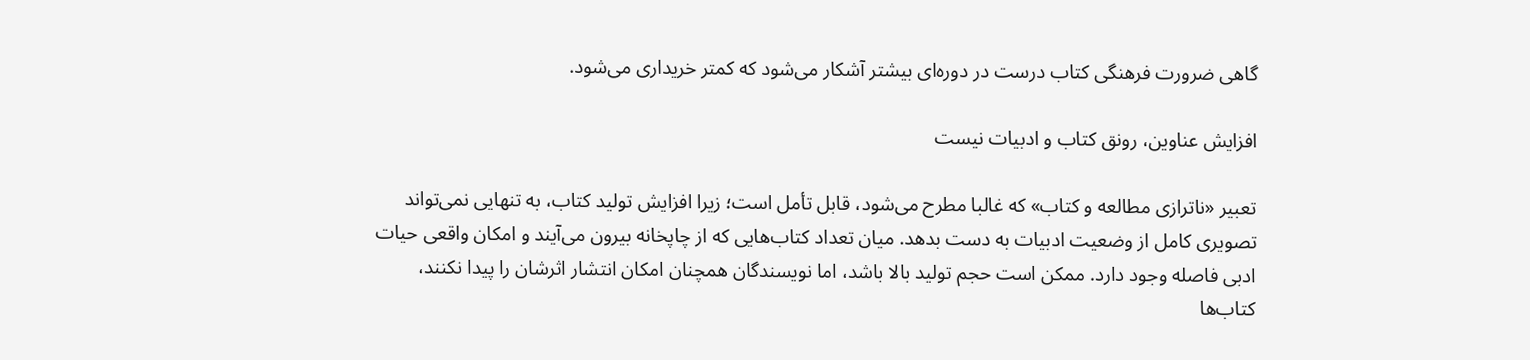گاهی ضرورت فرهنگی کتاب درست در دوره‌ای بیشتر آشکار می‌شود که کمتر خریداری می‌شود.

افزایش عناوین، رونق کتاب و ادبیات نیست

تعبیر «ناترازی مطالعه و کتاب» که غالبا مطرح می‌شود، قابل تأمل است؛ زیرا افزایش تولید کتاب، به ‌تنهایی نمی‌تواند تصویری کامل از وضعیت ادبیات به دست بدهد. میان تعداد کتاب‌هایی که از چاپخانه بیرون می‌آیند و امکان واقعی حیات ادبی فاصله وجود دارد. ممکن است حجم تولید بالا باشد، اما نویسندگان همچنان امکان انتشار اثرشان را پیدا نکنند، کتاب‌ها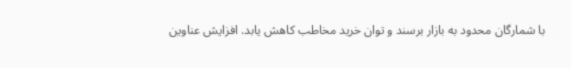با شمارگان محدود به بازار برسند و توان خرید مخاطب کاهش یابد. افزایش عناوین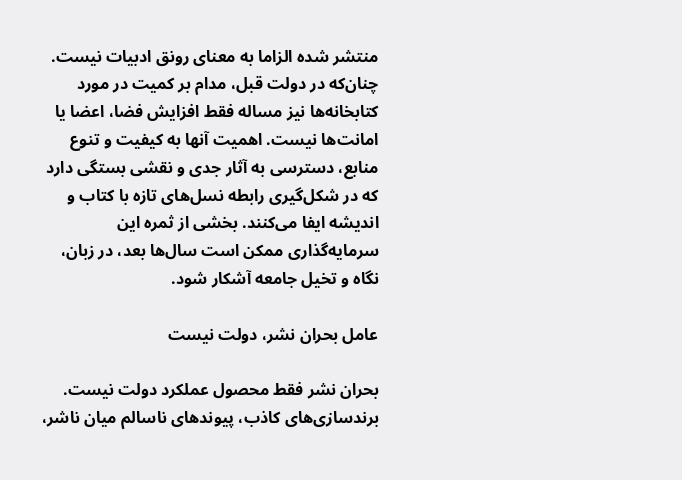منتشر شده الزاما به معنای رونق ادبیات نیست. چنان‌که در دولت قبل، مدام بر کمیت در مورد کتابخانه‌ها نیز مساله فقط افزایش فضا، اعضا یا امانت‌ها نیست. اهمیت آنها به کیفیت و تنوع منابع، دسترسی به آثار جدی و نقشی بستگی دارد که در شکل‌گیری رابطه نسل‌های تازه با کتاب و اندیشه ایفا می‌کنند. بخشی از ثمره این سرمایه‌گذاری ممکن است سال‌ها بعد، در زبان، نگاه و تخیل جامعه آشکار شود.

عامل بحران نشر، دولت نیست

بحران نشر فقط محصول عملکرد دولت نیست. برندسازی‌های کاذب، پیوندهای ناسالم میان ناشر،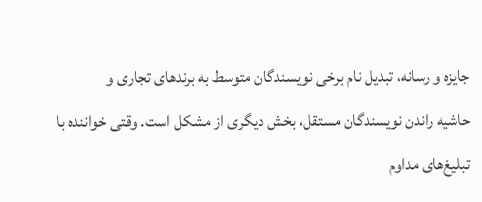جایزه و رسانه، تبدیل نام برخی نویسندگان متوسط به برندهای تجاری و حاشیه ‌راندن نویسندگان مستقل، بخش دیگری از مشکل است. وقتی خواننده با تبلیغ‌های مداوم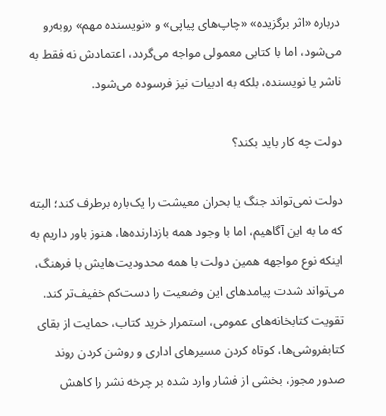درباره «اثر برگزیده» «چاپ‌های پیاپی» و «نویسنده مهم» روبه‌رو می‌شود، اما با کتابی معمولی مواجه می‌گردد، اعتمادش نه‌ فقط به ناشر یا نویسنده، بلکه به ادبیات نیز فرسوده می‌شود.

دولت چه کار باید بکند؟

دولت نمی‌تواند جنگ یا بحران معیشت را یک‌باره برطرف کند؛ البته که ما به این آگاهیم، اما با وجود همه بازدارنده‌ها، هنوز باور داریم به اینکه نوع مواجهه همین دولت با همه محدودیت‌هایش با فرهنگ، می‌تواند شدت پیامدهای این وضعیت را دست‌کم خفیف‌تر کند. تقویت کتابخانه‌های عمومی، استمرار خرید کتاب، حمایت از بقای کتابفروشی‌ها، کوتاه کردن مسیرهای اداری و روشن کردن روند صدور مجوز، بخشی از فشار وارد شده بر چرخه نشر را کاهش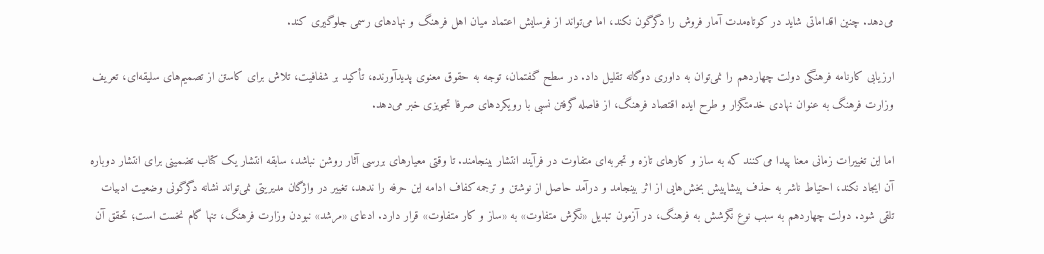می‌دهد. چنین اقداماتی شاید در کوتاه‌مدت آمار فروش را دگرگون نکند، اما می‌تواند از فرسایش اعتماد میان اهل فرهنگ و نهادهای رسمی جلوگیری کند.

ارزیابی کارنامه فرهنگی دولت چهاردهم را نمی‌توان به داوری دوگانه تقلیل داد. در سطح گفتمان، توجه به حقوق معنوی پدیدآورنده، تأکید بر شفافیت، تلاش برای کاستن از تصمیم‌های سلیقه‌ای، تعریف وزارت فرهنگ به عنوان نهادی خدمتگزار و طرح ایده اقتصاد فرهنگ، از فاصله گرفتن نسبی با رویکردهای صرفا تجویزی خبر می‌دهد.

اما این تغییرات زمانی معنا پیدا می‌کنند که به ساز و کارهای تازه و تجربه‌ای متفاوت در فرآیند انتشار بینجامند. تا وقتی معیارهای بررسی آثار روشن نباشد، سابقه انتشار یک کتاب تضمینی برای انتشار دوباره آن ایجاد نکند، احتیاط ناشر به حذف پیشاپیش بخش‌هایی از اثر بینجامد و درآمد حاصل از نوشتن و ترجمه کفاف ادامه این حرفه را ندهد، تغییر در واژگان مدیریتی نمی‌تواند نشانه دگرگونی وضعیت ادبیات تلقی شود. دولت چهاردهم به سبب نوع نگرشش به فرهنگ، در آزمون تبدیل «نگرش متفاوت» به «ساز و کار متفاوت» قرار دارد. ادعای «مرشد» نبودن وزارت فرهنگ، تنها گام نخست است؛ تحقق آن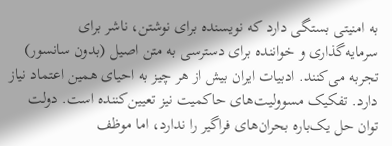به امنیتی بستگی دارد که نویسنده برای نوشتن، ناشر برای سرمایه‌گذاری و خواننده برای دسترسی به متن اصیل (بدون سانسور) تجربه می‌کنند. ادبیات ایران بیش از هر چیز به احیای همین اعتماد نیاز دارد. تفکیک مسوولیت‌های حاکمیت نیز تعیین‌کننده است. دولت توان حل یک‌باره بحران‌های فراگیر را ندارد، اما موظف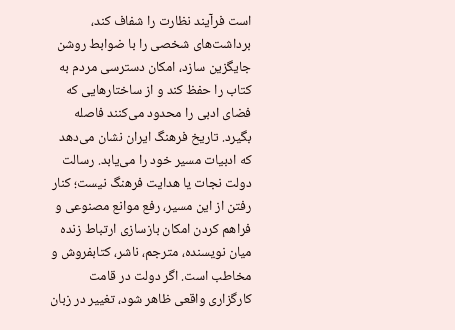است فرآیند نظارت را شفاف کند، برداشت‌های شخصی را با ضوابط روشن جایگزین سازد، امکان دسترسی مردم به کتاب را حفظ کند و از ساختارهایی که فضای ادبی را محدود می‌کنند فاصله بگیرد. تاریخ فرهنگ ایران نشان می‌دهد که ادبیات مسیر خود را می‌یابد. رسالت دولت نجات یا هدایت فرهنگ نیست؛ کنار رفتن از این مسیر، رفع موانع مصنوعی و فراهم کردن امکان بازسازی ارتباط زنده میان نویسنده، مترجم، ناشر، کتابفروش و مخاطب است. اگر دولت در قامت کارگزاری واقعی ظاهر شود، تغییر در زبان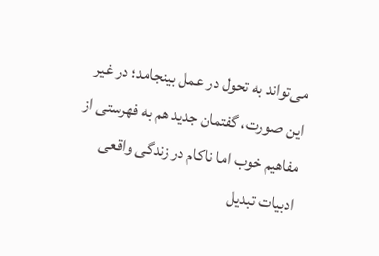می‌تواند به تحول در عمل بینجامد؛ در غیر این صورت، گفتمان جدید هم به فهرستی از مفاهیم خوب اما ناکام در زندگی واقعی ادبیات تبدیل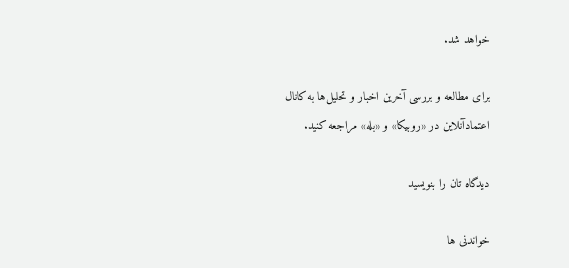خواهد شد.

برای مطالعه و بررسی آخرین اخبار و تحلیل‌ها به کانال اعتمادآنلاین در «روبیکا» و «بله» مراجعه کنید.

دیدگاه تان را بنویسید

خواندنی ها